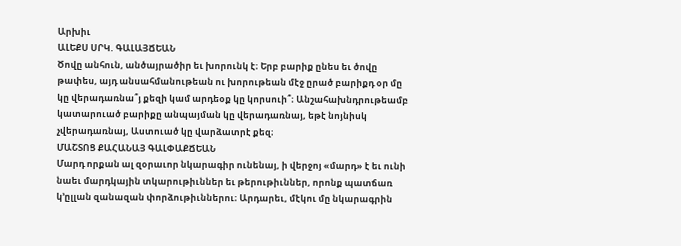Արխիւ
ԱԼԵՔՍ ՍՐԿ. ԳԱԼԱՅՃԵԱՆ
Ծովը անհուն, անծայրածիր եւ խորունկ է։ Երբ բարիք ընես եւ ծովը թափես, այդ անսահմանութեան ու խորութեան մէջ ըրած բարիքդ օր մը կը վերադառնա՞յ քեզի կամ արդեօք կը կորսուի՞։ Անշահախնդրութեամբ կատարուած բարիքը անպայման կը վերադառնայ, եթէ նոյնիսկ չվերադառնայ, Աստուած կը վարձատրէ քեզ։
ՄԱՇՏՈՑ ՔԱՀԱՆԱՅ ԳԱԼՓԱՔՃԵԱՆ
Մարդ որքան ալ զօրաւոր նկարագիր ունենայ, ի վերջոյ «մարդ» է եւ ունի նաեւ մարդկային տկարութիւններ եւ թերութիւններ, որոնք պատճառ կ՚ըլլան զանազան փորձութիւններու։ Արդարեւ, մէկու մը նկարագրին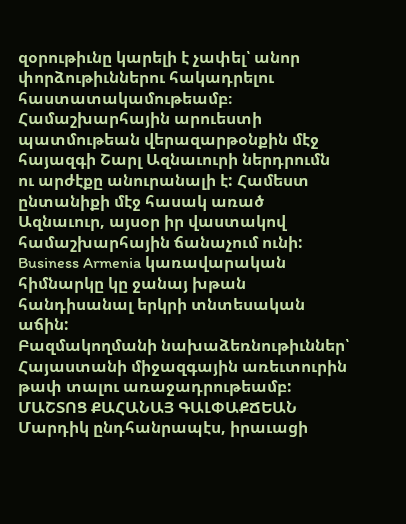զօրութիւնը կարելի է չափել՝ անոր փորձութիւններու հակադրելու հաստատակամութեամբ։
Համաշխարհային արուեստի պատմութեան վերազարթօնքին մէջ հայազգի Շարլ Ազնաւուրի ներդրումն ու արժէքը անուրանալի է: Համեստ ընտանիքի մէջ հասակ առած Ազնաւուր, այսօր իր վաստակով համաշխարհային ճանաչում ունի:
Business Armenia կառավարական հիմնարկը կը ջանայ խթան հանդիսանալ երկրի տնտեսական աճին:
Բազմակողմանի նախաձեռնութիւններ՝ Հայաստանի միջազգային առեւտուրին թափ տալու առաջադրութեամբ:
ՄԱՇՏՈՑ ՔԱՀԱՆԱՅ ԳԱԼՓԱՔՃԵԱՆ
Մարդիկ ընդհանրապէս, իրաւացի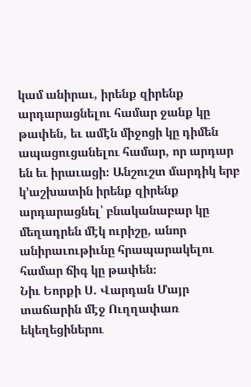կամ անիրաւ, իրենք զիրենք արդարացնելու համար ջանք կը թափեն, եւ ամէն միջոցի կը դիմեն ապացուցանելու համար, որ արդար են եւ իրաւացի։ Անշուշտ մարդիկ երբ կ՚աշխատին իրենք զիրենք արդարացնել՝ բնականաբար կը մեղադրեն մէկ ուրիշը, անոր անիրաւութիւնը հրապարակելու համար ճիգ կը թափեն։
Նիւ Եորքի Ս. Վարդան Մայր տաճարին մէջ Ուղղափառ եկեղեցիներու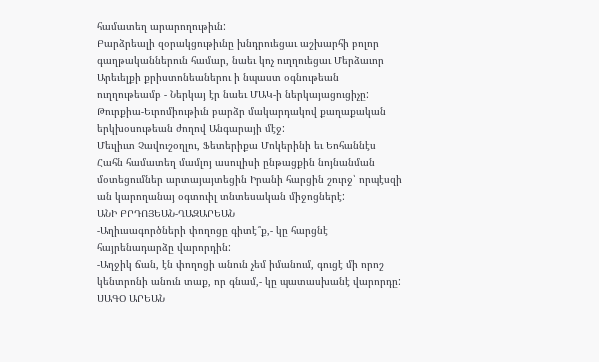համատեղ արարողութիւն:
Բարձրեալի զօրակցութիւնը խնդրուեցաւ աշխարհի բոլոր գաղթականներուն համար, նաեւ կոչ ուղղուեցաւ Մերձաւոր Արեւելքի քրիստոնեաներու ի նպաստ օգնութեան ուղղութեամբ - Ներկայ էր նաեւ ՄԱԿ-ի ներկայացուցիչը:
Թուրքիա-Եւրոմիութիւն բարձր մակարդակով քաղաքական երկխօսութեան ժողով Անգարայի մէջ:
Մեւլիւտ Չավուշօղլու, Ֆետերիքա Մոկերինի եւ Եոհաննէս Հահն համատեղ մամլոյ ասուլիսի ընթացքին նոյնանման մօտեցումներ արտայայտեցին Իրանի հարցին շուրջ՝ որպէսզի ան կարողանայ օգտուիլ տնտեսական միջոցներէ:
ԱՆԻ ԲՐԴՈՅԵԱՆ-ՂԱԶԱՐԵԱՆ
-Աղիւսագործների փողոցը գիտէ՞ք,- կը հարցնէ հայրենադարձը վարորդին:
-Աղջիկ ճան, էն փողոցի անուն չեմ իմանում, գուցէ մի որոշ կենտրոնի անուն տաք, որ գնամ,- կը պատասխանէ վարորդը:
ՍԱԳՕ ԱՐԵԱՆ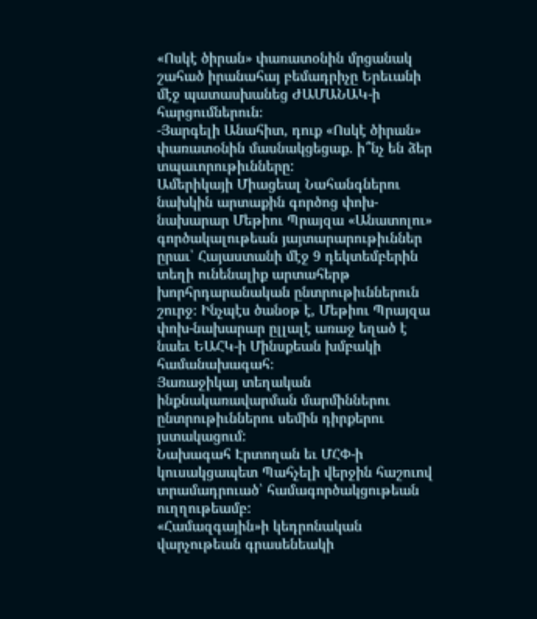«Ոսկէ ծիրան» փառատօնին մրցանակ շահած իրանահայ բեմադրիչը Երեւանի մէջ պատասխանեց ԺԱՄԱՆԱԿ-ի հարցումներուն։
-Յարգելի Անահիտ, դուք «Ոսկէ ծիրան» փառատօնին մասնակցեցաք. ի՞նչ են ձեր տպաւորութիւնները:
Ամերիկայի Միացեալ Նահանգներու նախկին արտաքին գործոց փոխ-նախարար Մեթիու Պրայզա «Անատոլու» գործակալութեան յայտարարութիւններ ըրաւ՝ Հայաստանի մէջ 9 դեկտեմբերին տեղի ունենալիք արտահերթ խորհրդարանական ընտրութիւններուն շուրջ։ Ինչպէս ծանօթ է, Մեթիու Պրայզա փոխ-նախարար ըլլալէ առաջ եղած է նաեւ ԵԱՀԿ-ի Մինսքեան խմբակի համանախագահ։
Յառաջիկայ տեղական ինքնակառավարման մարմիններու ընտրութիւններու սեմին դիրքերու յստակացում:
Նախագահ Էրտողան եւ ՄՀՓ-ի կուսակցապետ Պահչելի վերջին հաշուով տրամադրուած՝ համագործակցութեան ուղղութեամբ:
«Համազգային»ի կեդրոնական վարչութեան գրասենեակի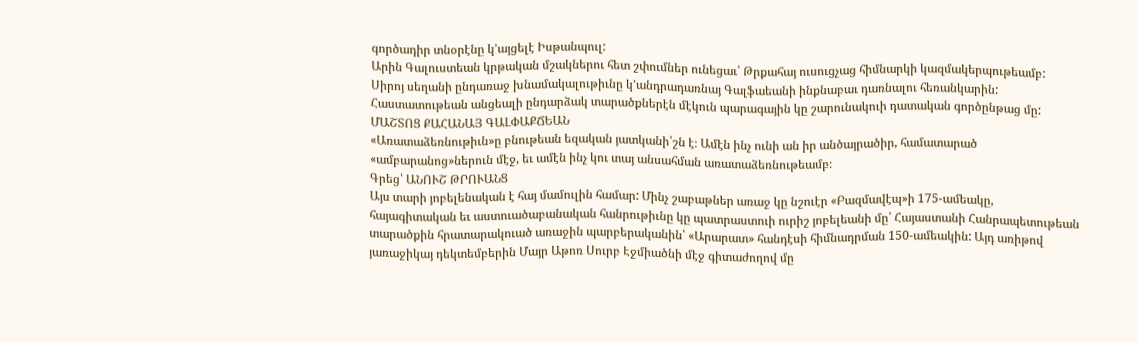գործադիր տնօրէնը կ՚այցելէ Իսթանպուլ:
Արին Գալուստեան կրթական մշակներու հետ շփումներ ունեցաւ՝ Թրքահայ ուսուցչաց հիմնարկի կազմակերպութեամբ:
Սիրոյ սեղանի ընդառաջ խնամակալութիւնը կ՚անդրադառնայ Գալֆաեանի ինքնաբաւ դառնալու հեռանկարին:
Հաստատութեան անցեալի ընդարձակ տարածքներէն մէկուն պարագային կը շարունակուի դատական գործընթաց մը:
ՄԱՇՏՈՑ ՔԱՀԱՆԱՅ ԳԱԼՓԱՔՃԵԱՆ
«Առատաձեռնութիւն»ը բնութեան եզական յատկանի՛շն է։ Ամէն ինչ ունի ան իր անծայրածիր, համատարած «ամբարանոց»ներուն մէջ, եւ ամէն ինչ կու տայ անսահման առատաձեռնութեամբ։
Գրեց՝ ԱՆՈՒՇ ԹՐՈՒԱՆՑ
Այս տարի յոբելենական է հայ մամուլին համար: Մինչ շաբաթներ առաջ կը նշուէր «Բազմավէպ»ի 175-ամեակը, հայագիտական եւ աստուածաբանական հանրութիւնը կը պատրաստուի ուրիշ յոբելեանի մը՝ Հայաստանի Հանրապետութեան տարածքին հրատարակուած առաջին պարբերականին՝ «Արարատ» հանդէսի հիմնադրման 150-ամեակին: Այդ առիթով յառաջիկայ դեկտեմբերին Մայր Աթոռ Սուրբ Էջմիածնի մէջ գիտաժողով մը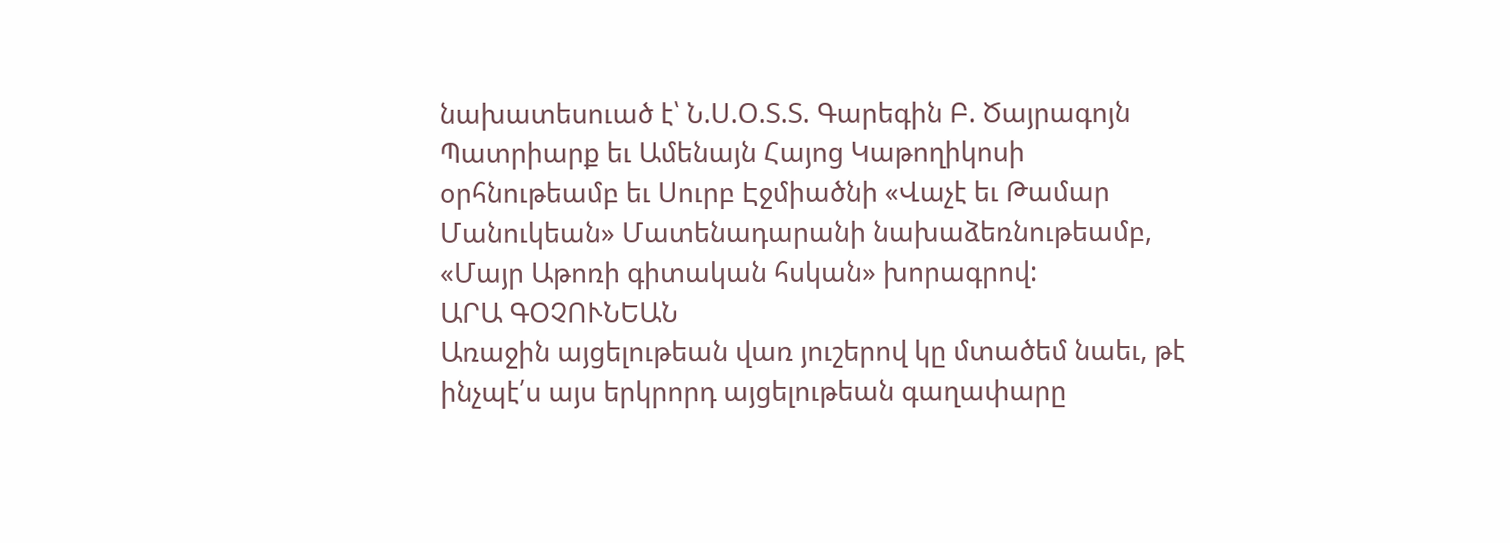նախատեսուած է՝ Ն.Ս.Օ.Տ.Տ. Գարեգին Բ. Ծայրագոյն Պատրիարք եւ Ամենայն Հայոց Կաթողիկոսի օրհնութեամբ եւ Սուրբ Էջմիածնի «Վաչէ եւ Թամար Մանուկեան» Մատենադարանի նախաձեռնութեամբ, «Մայր Աթոռի գիտական հսկան» խորագրով:
ԱՐԱ ԳՕՉՈՒՆԵԱՆ
Առաջին այցելութեան վառ յուշերով կը մտածեմ նաեւ, թէ ինչպէ՛ս այս երկրորդ այցելութեան գաղափարը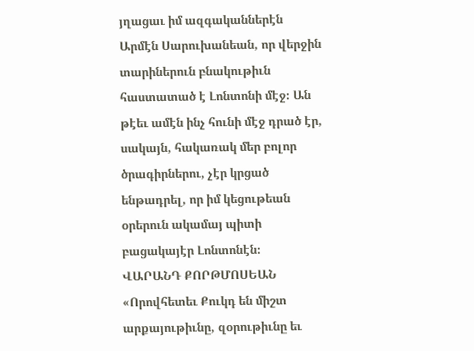յղացաւ իմ ազգականներէն Արմէն Սարուխանեան, որ վերջին տարիներուն բնակութիւն հաստատած է Լոնտոնի մէջ։ Ան թէեւ ամէն ինչ հունի մէջ դրած էր, սակայն, հակառակ մեր բոլոր ծրագիրներու, չէր կրցած ենթադրել, որ իմ կեցութեան օրերուն ակամայ պիտի բացակայէր Լոնտոնէն։
ՎԱՐԱՆԴ ՔՈՐԹՄՈՍԵԱՆ
«Որովհետեւ Քուկդ են միշտ արքայութիւնը, զօրութիւնը եւ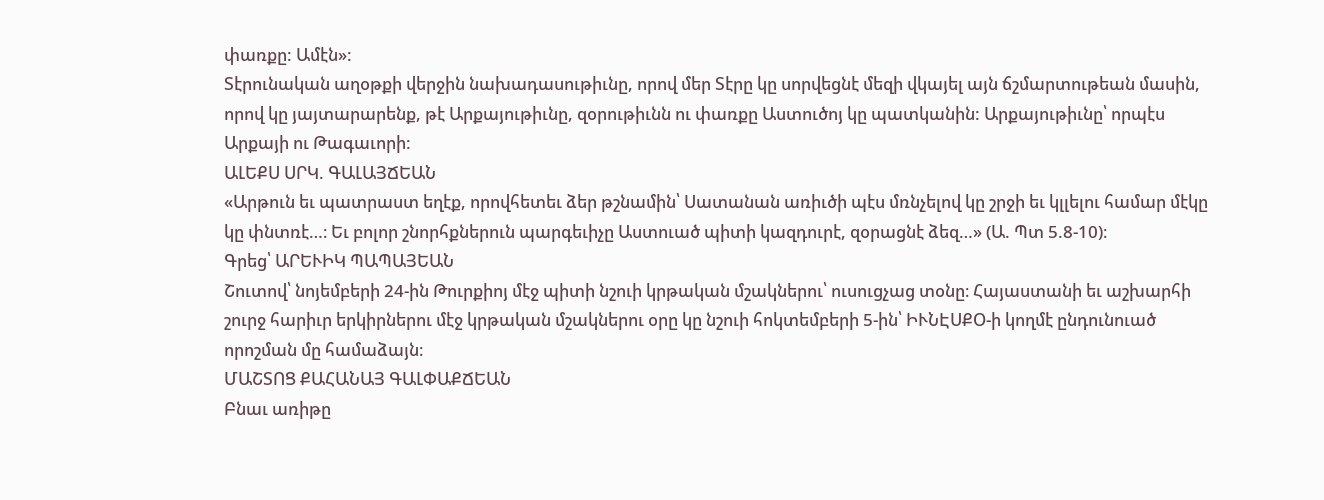փառքը: Ամէն»:
Տէրունական աղօթքի վերջին նախադասութիւնը, որով մեր Տէրը կը սորվեցնէ մեզի վկայել այն ճշմարտութեան մասին, որով կը յայտարարենք, թէ Արքայութիւնը, զօրութիւնն ու փառքը Աստուծոյ կը պատկանին: Արքայութիւնը՝ որպէս Արքայի ու Թագաւորի:
ԱԼԵՔՍ ՍՐԿ. ԳԱԼԱՅՃԵԱՆ
«Արթուն եւ պատրաստ եղէք, որովհետեւ ձեր թշնամին՝ Սատանան առիւծի պէս մռնչելով կը շրջի եւ կլլելու համար մէկը կը փնտռէ…։ Եւ բոլոր շնորհքներուն պարգեւիչը Աստուած պիտի կազդուրէ, զօրացնէ ձեզ…» (Ա. Պտ 5.8-10)։
Գրեց՝ ԱՐԵՒԻԿ ՊԱՊԱՅԵԱՆ
Շուտով՝ նոյեմբերի 24-ին Թուրքիոյ մէջ պիտի նշուի կրթական մշակներու՝ ուսուցչաց տօնը։ Հայաստանի եւ աշխարհի շուրջ հարիւր երկիրներու մէջ կրթական մշակներու օրը կը նշուի հոկտեմբերի 5-ին՝ ԻՒՆԷՍՔՕ-ի կողմէ ընդունուած որոշման մը համաձայն։
ՄԱՇՏՈՑ ՔԱՀԱՆԱՅ ԳԱԼՓԱՔՃԵԱՆ
Բնաւ առիթը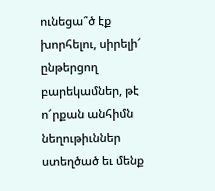ունեցա՞ծ էք խորհելու, սիրելի՜ ընթերցող բարեկամներ, թէ ո՜րքան անհիմն նեղութիւններ ստեղծած եւ մենք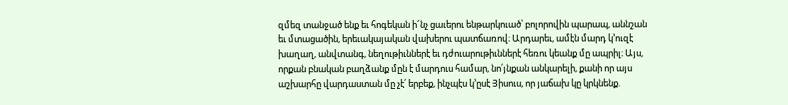զմեզ տանջած ենք եւ հոգեկան ի՜նչ ցաւերու ենթարկուած՝ բոլորովին պարապ, աննշան եւ մտացածին, երեւակայական վախերու պատճառով։ Արդարեւ, ամէն մարդ կ՚ուզէ խաղաղ, անվտանգ, նեղութիւններէ եւ դժուարութիւններէ հեռու կեանք մը ապրիլ։ Այս, որքան բնական բաղձանք մըն է մարդուս համար, նո՛յնքան անկարելի, քանի որ այս աշխարհը վարդաստան մը չէ՛ երբեք, ինչպէս կ՚ըսէ Յիսուս, որ յաճախ կը կրկնենք.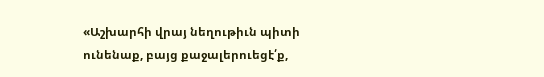«Աշխարհի վրայ նեղութիւն պիտի ունենաք, բայց քաջալերուեցէ՛ք,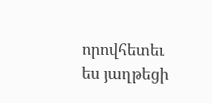որովհետեւ ես յաղթեցի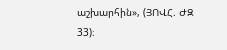աշխարհին», (ՅՈՎՀ. ԺԶ 33)։